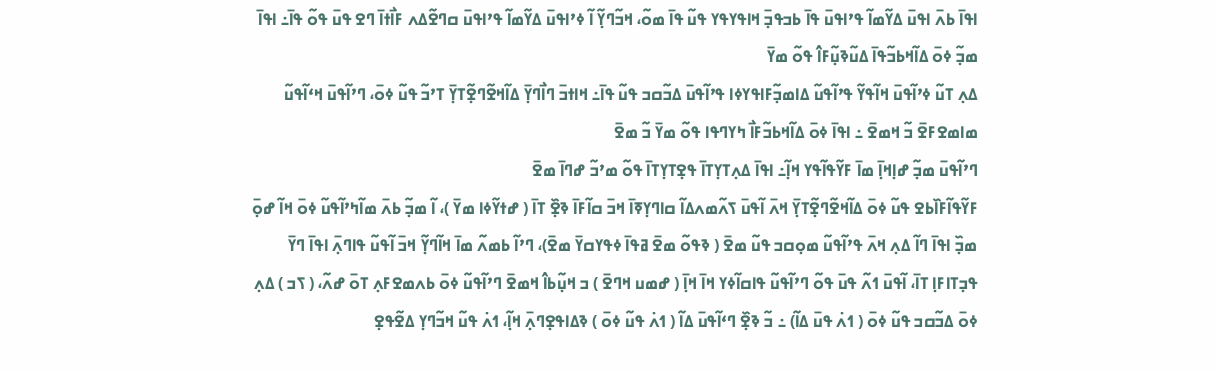ߊߟߊ߫ ߕߍ߫ ߊߟߎ߫ ߡߌ߬ߘߊ߬ ߟߴߊߟߎ߫ ߟߊ߫ ߕߏߟߏ߲߫ ߞߊߟߌߟߌ ߟߎ߬ ߟߊ߫ ߘߋ߬، ߞߏ߬ߣߌ߲߬ ߊ߬ ߦߴߊߟߎ߫ ߡߌ߬ߘߊ߬ ߟߴߊߟߎ߫ ߛߣߐ߬ߡߍ ߓߊ߯ߙߊ߫ ߣߐ ߟߎ߫ ߟߋ߬ ߟߊ߫߸ ߊߟߊ߫ ߘߏ߲߬ ߦߋ߫ ߡߊ߬ߞߕߏ߬ߟߊ߫ ߡߎ߬ߢߎ߲߬ߓߊ߮ ߟߋ߬ ߘߌ߫
ߡߍ߲ ߠߎ߬ ߦߴߊ߬ߟߎ߫ ߞߊ߬ߟߌ߬ ߟߴߊ߬ߟߎ߬ ߡߊߘߏ߲߬ߓߊߟߌߦߊ ߟߴߊ߬ߟߎ߫ ߡߏ߬ߛߏ ߟߎ߬ ߟߊ߫߸ ߞߊߙߏ߫ ߣߊ߯ߣߌ߲߫ ߡߊ߬ߞߐ߬ߣߐ߲߬ߠߌ߲߫ ߠߴߏ߬ ߟߎ߬ ߦߋ߫، ߣߴߊ߬ߟߎ߫ ߞߵߊ߬ߟߎ߬ ߘߊߘߐߓߐ߫ ߏ߬ ߞߘߐ߫ ߸ ߊߟߊ߫ ߦߋ߫ ߡߊ߬ߞߕߏ߬ߓߊ߯ ߤߌߣߟߊ ߟߋ߬ ߘߌ߫ ߏ߬ ߘߐ߫
ߣߴߊ߬ߟߎ߫ ߘߏ߲߬ ߝߊ߲ߞߊ߲߫ ߘߊ߫ ߓߌ߬ߟߊ߬ߟߌ ߞߊ߲߬߸ ߊߟߊ߫ ߡߍ߲ߠߌ߲ߠߊ߫ ߟߐ߲ߠߌ߲ߠߊ߫ ߟߋ߬ ߘߴߏ߬ ߝߣߊ߫ ߘߐ߫
ߓߌ߬ߟߊ߬ߓߊ߰ߕߐ ߟߎ߬ ߦߋ߫ ߡߊ߬ߞߐ߬ߣߐ߲߬ߠߌ߲߫ ߞߍ߫ ߊ߬ߟߎ߫ ߖߍ߬ߘߍߡߊ߬ ߛߊߣߌ߲ߧߊ߫ ߞߏ߫ ߛߊ߬ߓߊ߫ ߢߐ߲߰ ߠߊ߫ ( ߝߙߌ߬ߦߊ ߘߌ߫ )، ߊ߬ ߘߏ߲߬ ߕߍ߫ ߘߊ߬ߤߴߊ߬ߟߎ߬ ߦߋ߫ ߞߊ߬ ߝߋ߲߫ ߘߏ߲߰ ߊߟߊ߫ ߣߊ߬ ߡߍ߲ ߞߍ߫ ߟߴߊ߬ߟߎ߬ ߘߋ߲ߛߏ ߟߎ߬ ߘߐ߫ ( ߢߟߋ߬ ߘߐ߫ ߥߟߊ߫ ߦߟߌߛߌ߫ ߘߐ߫)، ߣߴߊ߬ ߕߘߍ߬ ߘߊ߫ ߞߊ߬ߣߌ߲߬ ߞߏ߫ ߊ߬ߟߎ߬ ߟߊߣߍ߲߫ ߊߟߊ߫ ߣߌ߫ ߟߏ߲ߠߊߓߊ߲ ߠߊ߫، ߊ߬ߟߎ߫ ߗߍ߬ ߟߎ߫ ߟߋ߬ ߣߴߊ߬ߟߎ߬ ߟߊߛߊ߬ߦߌ ߞߊ߫ ߞߊ߲߫ ( ߝߘߎ ߞߣߐ߫ ) ߏ ߞߎ߲߬ߕߊ߮ ߞߘߐ߫ ߣߴߊ߬ߟߎ߬ ߦߋ߫ ߕߍߘߐߓߍ߲ ߠߋ߫ ߝߍ߬، ( ߖߏ ) ߡߍ߲ ߦߋ߫ ߡߏ߬ߛߏ ߟߎ߬ ߦߋ߫ ( ߗߍ߭ ߟߎ߫ ߡߊ߬) ߸ ߏ߬ ߢߐ߲߰ ߣߵߊ߬ߟߎ߫ ߡߊ߬ ( ߗߍ߭ ߟߎ߬ ߦߋ߫ ) ߢߡߊߟߐ߲ߣߍ߲߫ ߞߊ߲߬، ߗߍ߭ ߟߎ߬ ߞߏ߬ߣߌ߲ ߡߐ߬ߟߐ߲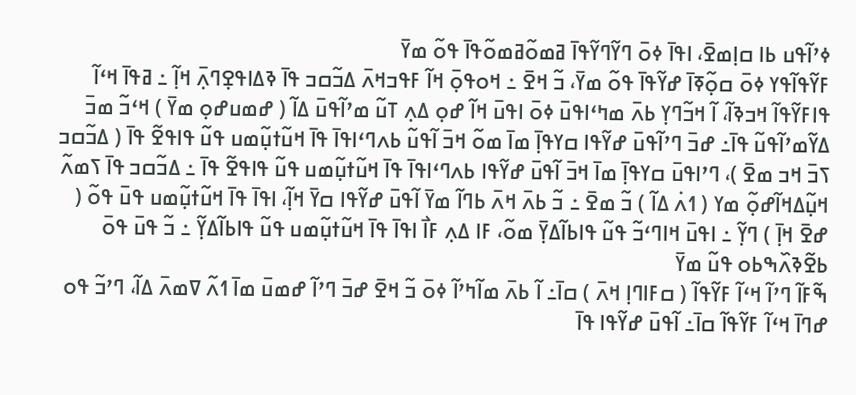ߦߴߊ߬ߟߎ ߕߊ ߛߊ߲ߘߐ߫، ߊߟߊ߫ ߦߋ߫ ߣߌ߬ߣߌ߬ߟߊ߫ ߥߘߋ߬ߥߘߋ߬ߟߊ߫ ߟߋ߬ ߘߌ߫
ߓߌ߬ߟߊ߬ߟߌ ߦߋ߫ ߛߋ߲߬ߧߊ߫ ߝߌ߬ߟߊ߫ ߟߋ߬ ߘߌ߫، ߏ߬ ߞߐ߫ ߸ ߞߋߟߋ߲߫ ߞߊ߬ ߓߟߏߞߍ߫ ߡߏ߬ߛߏ ߟߊ߫ ߢߡߊߟߐ߲ߣߍ߲߫ ߞߊ߲߬ ߸ ߥߟߊ߫ ߞߵߊ߬ ߟߊߓߌ߬ߟߊ߬ ߞߏߢߊ߬، ߊ߬ ߞߏ߬ߣߌ߲ ߕߍ߫ ߘߤߵߊߟߎ߫ ߦߋ߫ ߊߟߎ߫ ߞߊ߬ ߝߋ߲ ߡߍ߲ ߠߎ߬ ߘߴߊ߬ߟߎ߫ ߡߊ߬ ( ߝߘߎߝߋ߲ ߘߌ߫ ) ߞߵߏ߬ ߘߏ߫ ߡߌ߬ߘߴߊ߬ߟߎ߬ ߟߊ߫߸ ߝߏ߫ ߣߴߊ߬ߟߎ߫ ߝߌ߬ߟߊ ߛߌߟߊ߲߫ ߘߊ߫ ߘߋ߬ ߞߏ߫ ߊ߬ߟߎ߬ ߕߍߣߵߊߟߊ߫ ߟߊ߫ ߞߎ߬ߙߎ߲߬ߘߎ ߟߎ߬ ߟߊߟߐ߬ ߟߊ߫ ( ߡߏ߬ߛߏ ߖߏ߫ ߞߏ ߘߐ߫ )، ߣߴߊߟߎ߫ ߛߌߟߊ߲߫ ߘߊ߫ ߞߏ߫ ߊ߬ߟߎ߫ ߝߌ߬ߟߊ ߕߍߣߵߊߟߊ߫ ߟߊ߫ ߞߎ߬ߙߎ߲߬ߘߎ ߟߎ߬ ߟߊߟߐ߬ ߟߊ߫ ߸ ߡߏ߬ߛߏ ߟߊ߫ ߖߘߍ߬ ߞߎ߲߬ߡߞߊ߬ߝߋ߲߬ ߘߌ ( ߗߍ߭ ߡߊ߬ ) ߏ߬ ߘߐ߫ ߸ ߏ߬ ߕߍ߫ ߞߍ߫ ߕߣߊ߬ ߘߌ߫ ߊ߬ߟߎ߫ ߝߌ߬ߟߊ ߛߌ߫ ߞߊ߲߬، ߊߟߊ߫ ߟߊ߫ ߞߎ߬ߙߎ߲߬ߘߎ ߟߎ߫ ߟߋ߬ ( ߝߐ߫ ߞߊ߲߫ ) ߣߌ߲߬ ߸ ߊߟߎ߫ ߞߊߣߵߏ߬ ߟߎ߬ ߟߊߕߊ߬ߡߌ߲߫ ߘߋ߬، ߓߊ ߡߍ߲ ߓߊ߯ ߊߟߊ߫ ߟߊ߫ ߞߎ߬ߙߎ߲߬ߘߎ ߟߎ߬ ߟߊߕߊ߬ߡߌ߲߬ ߸ ߏ߬ ߟߎ߫ ߟߋ߫ ߕߐ߬ߢߍ߰ߒߕߋ ߟߎ߬ ߘߌ߫
ߒ߬ߓߊ߬ ߣߴߊ߬ ߞߵߊ߬ ߓߌ߬ߟߊ߬ ( ߛߓߊߣߊ߲ ߞߍ߫ ) ߛߊ߫߸ ߊ߬ ߕߍ߫ ߘߊ߬ߤߴߊ߬ ߦߋ߫ ߏ߬ ߞߐ߫ ߝߏ߫ ߣߴߊ߬ ߝߘߎ߫ ߘߊ߫ ߗߍ߬ ߜߘߍ߫ ߡߊ߬، ߣߴߏ߬ ߟߋ ߝߣߊ߫ ߞߵߊ߬ ߓߌ߬ߟߊ߬ ߛߊ߫߸ ߊ߬ߟߎ߫ ߝߌ߬ߟߊ ߟߊ߫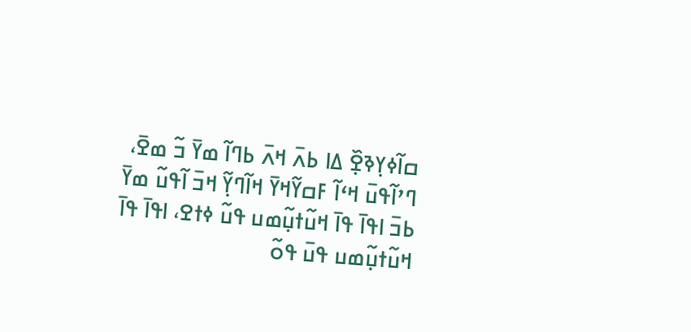ߛߊ߬ߦߌ߲ߢߐ߲߰ ߡߊ ߕߍ߫ ߞߍ߫ ߕߣߊ߬ ߘߌ߫ ߏ߬ ߘߐ߫، ߣߴߊ߬ߟߎ߫ ߞߵߊ߬ ߓߛߌ߬ߞߌ߫ ߞߊ߬ߣߌ߲߬ ߞߏ߫ ߊ߬ߟߎ߬ ߘߌ߫ ߕߏ߫ ߊߟߊ߫ ߟߊ߫ ߞߎ߬ߙߎ߲߬ߘߎ ߟߎ߬ ߦߙߐ، ߊߟߊ߫ ߟߊ߫ ߞߎ߬ߙߎ߲߬ߘߎ ߟߎ߫ ߟߋ߬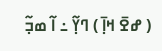( ߝߐ߫ ߞߊ߲߫ ) ߣߌ߲߬ ߸ ߊ߬ ߘߏ߲߬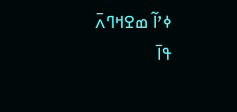ߦߴߊ߬ ߘߐߞߣߍ߫ ߟߊ߫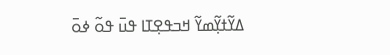ߡߌ߬ߙߌ߲߬ߘߌ߬ ߞߏߟߐ߲ߠߊ ߟߎ߫ ߟߋ߬ ߦߋ߫